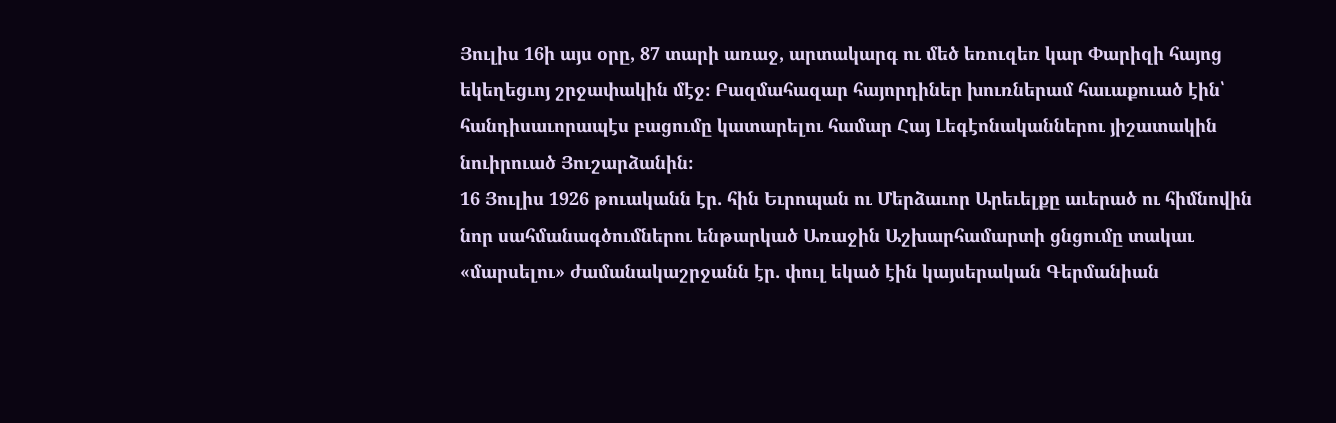Յուլիս 16ի այս օրը, 87 տարի առաջ, արտակարգ ու մեծ եռուզեռ կար Փարիզի հայոց եկեղեցւոյ շրջափակին մէջ։ Բազմահազար հայորդիներ խուռներամ հաւաքուած էին՝ հանդիսաւորապէս բացումը կատարելու համար Հայ Լեգէոնականներու յիշատակին նուիրուած Յուշարձանին։
16 Յուլիս 1926 թուականն էր. հին Եւրոպան ու Մերձաւոր Արեւելքը աւերած ու հիմնովին նոր սահմանագծումներու ենթարկած Առաջին Աշխարհամարտի ցնցումը տակաւ «մարսելու» ժամանակաշրջանն էր. փուլ եկած էին կայսերական Գերմանիան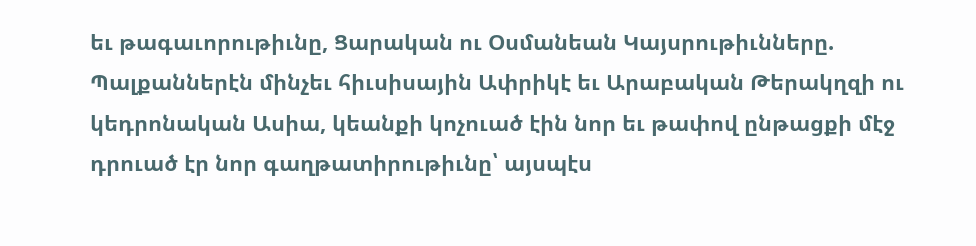եւ թագաւորութիւնը, Ցարական ու Օսմանեան Կայսրութիւնները. Պալքաններէն մինչեւ հիւսիսային Ափրիկէ եւ Արաբական Թերակղզի ու կեդրոնական Ասիա, կեանքի կոչուած էին նոր եւ թափով ընթացքի մէջ դրուած էր նոր գաղթատիրութիւնը՝ այսպէս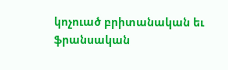կոչուած բրիտանական եւ ֆրանսական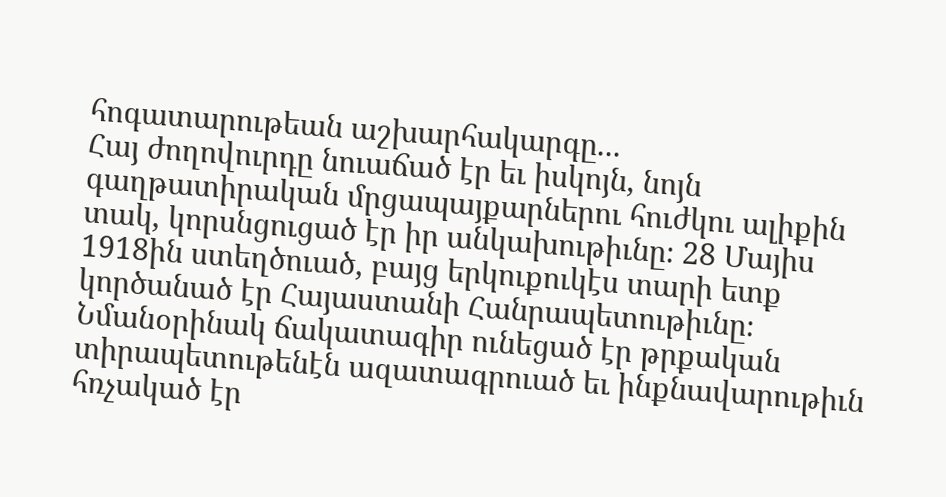հոգատարութեան աշխարհակարգը...
Հայ ժողովուրդը նուաճած էր եւ իսկոյն, նոյն գաղթատիրական մրցապայքարներու հուժկու ալիքին տակ, կորսնցուցած էր իր անկախութիւնը։ 28 Մայիս 1918ին ստեղծուած, բայց երկուքուկէս տարի ետք կործանած էր Հայաստանի Հանրապետութիւնը։ Նմանօրինակ ճակատագիր ունեցած էր թրքական տիրապետութենէն ազատագրուած եւ ինքնավարութիւն հռչակած էր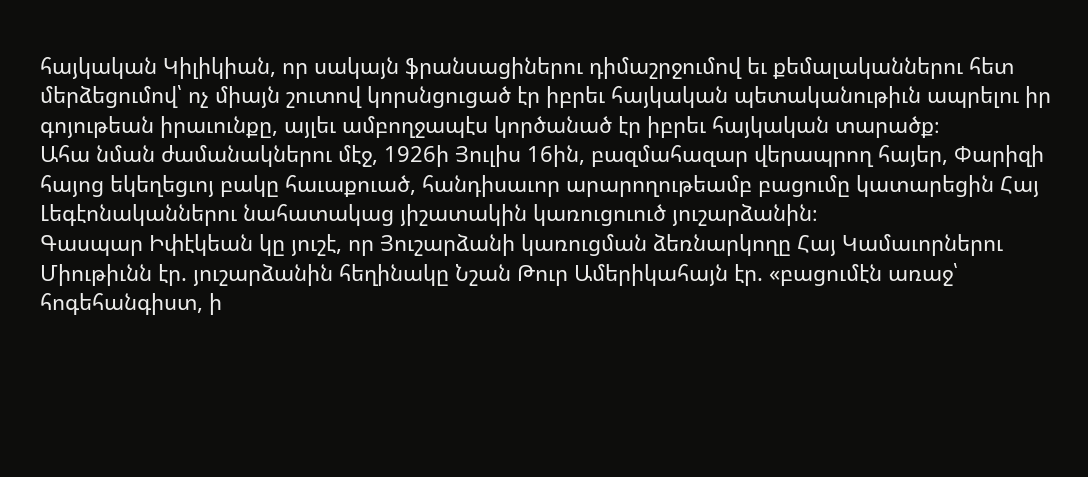հայկական Կիլիկիան, որ սակայն ֆրանսացիներու դիմաշրջումով եւ քեմալականներու հետ մերձեցումով՝ ոչ միայն շուտով կորսնցուցած էր իբրեւ հայկական պետականութիւն ապրելու իր գոյութեան իրաւունքը, այլեւ ամբողջապէս կործանած էր իբրեւ հայկական տարածք։
Ահա նման ժամանակներու մէջ, 1926ի Յուլիս 16ին, բազմահազար վերապրող հայեր, Փարիզի հայոց եկեղեցւոյ բակը հաւաքուած, հանդիսաւոր արարողութեամբ բացումը կատարեցին Հայ Լեգէոնականներու նահատակաց յիշատակին կառուցուուծ յուշարձանին։
Գասպար Իփէկեան կը յուշէ, որ Յուշարձանի կառուցման ձեռնարկողը Հայ Կամաւորներու Միութիւնն էր. յուշարձանին հեղինակը Նշան Թուր Ամերիկահայն էր. «բացումէն առաջ՝ հոգեհանգիստ, ի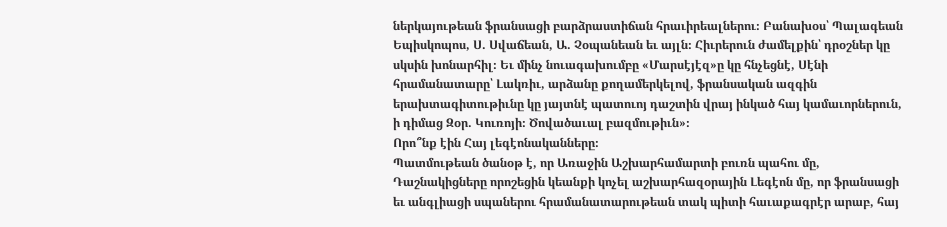ներկայութեան ֆրանսացի բարձրաստիճան հրաւիրեալներու։ Բանախօս՝ Պալագեան Եպիսկոպոս, Ս. Սվաճեան, Ա. Չօպանեան եւ այլն։ Հիւրերուն ժամելքին՝ դրօշներ կը սկսին խոնարհիլ։ Եւ մինչ նուագախումբը «Մարսէյէզ»ը կը հնչեցնէ, Սէնի հրամանատարը՝ Լակռիւ, արձանը քողամերկելով, ֆրանսական ազգին երախտագիտութիւնը կը յայտնէ պատուոյ դաշտին վրայ ինկած հայ կամաւորներուն, ի դիմաց Զօր. Կուռոյի։ Ծովածաւալ բազմութիւն»։
Որո՞նք էին Հայ լեգէոնականները։
Պատմութեան ծանօթ է, որ Առաջին Աշխարհամարտի բուռն պահու մը, Դաշնակիցները որոշեցին կեանքի կոչել աշխարհազօրային Լեգէոն մը, որ ֆրանսացի եւ անգլիացի սպաներու հրամանատարութեան տակ պիտի հաւաքագրէր արաբ, հայ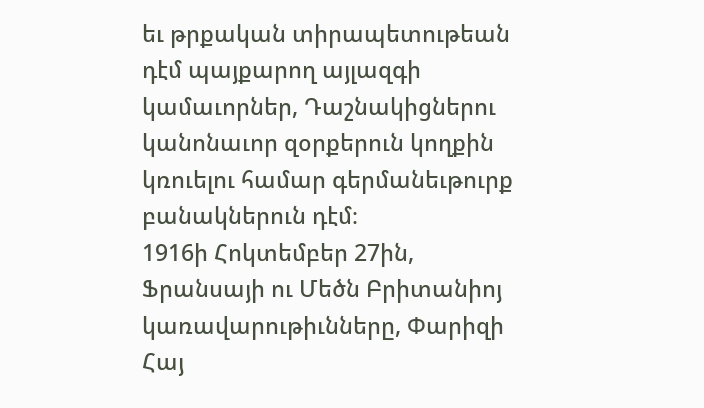եւ թրքական տիրապետութեան դէմ պայքարող այլազգի կամաւորներ, Դաշնակիցներու կանոնաւոր զօրքերուն կողքին կռուելու համար գերմանեւթուրք բանակներուն դէմ։
1916ի Հոկտեմբեր 27ին, Ֆրանսայի ու Մեծն Բրիտանիոյ կառավարութիւնները, Փարիզի Հայ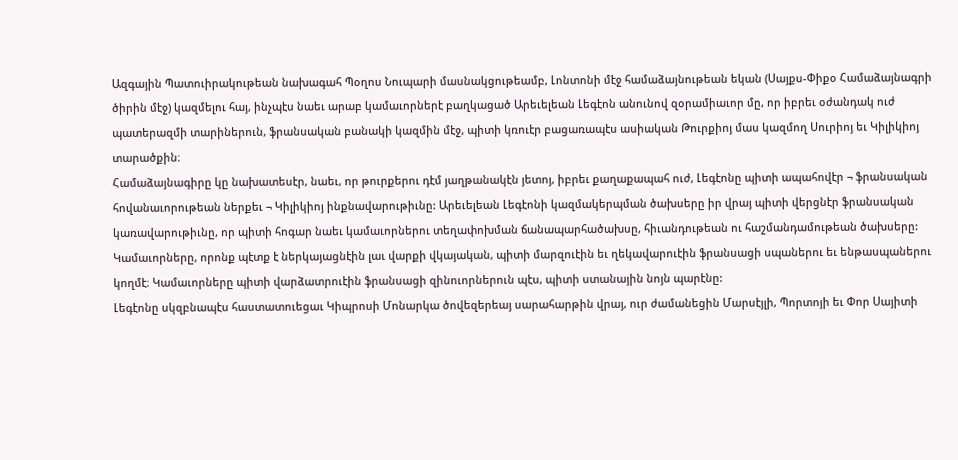Ազգային Պատուիրակութեան նախագահ Պօղոս Նուպարի մասնակցութեամբ, Լոնտոնի մէջ համաձայնութեան եկան (Սայքս-Փիքօ Համաձայնագրի ծիրին մէջ) կազմելու հայ, ինչպէս նաեւ արաբ կամաւորներէ բաղկացած Արեւելեան Լեգէոն անունով զօրամիաւոր մը, որ իբրեւ օժանդակ ուժ պատերազմի տարիներուն, ֆրանսական բանակի կազմին մէջ, պիտի կռուէր բացառապէս ասիական Թուրքիոյ մաս կազմող Սուրիոյ եւ Կիլիկիոյ տարածքին։
Համաձայնագիրը կը նախատեսէր, նաեւ, որ թուրքերու դէմ յաղթանակէն յետոյ, իբրեւ քաղաքապահ ուժ, Լեգէոնը պիտի ապահովէր ¬ ֆրանսական հովանաւորութեան ներքեւ ¬ Կիլիկիոյ ինքնավարութիւնը: Արեւելեան Լեգէոնի կազմակերպման ծախսերը իր վրայ պիտի վերցնէր ֆրանսական կառավարութիւնը, որ պիտի հոգար նաեւ կամաւորներու տեղափոխման ճանապարհածախսը, հիւանդութեան ու հաշմանդամութեան ծախսերը: Կամաւորները, որոնք պէտք է ներկայացնէին լաւ վարքի վկայական, պիտի մարզուէին եւ ղեկավարուէին ֆրանսացի սպաներու եւ ենթասպաներու կողմէ։ Կամաւորները պիտի վարձատրուէին ֆրանսացի զինուորներուն պէս, պիտի ստանային նոյն պարէնը:
Լեգէոնը սկզբնապէս հաստատուեցաւ Կիպրոսի Մոնարկա ծովեզերեայ սարահարթին վրայ, ուր ժամանեցին Մարսէյլի, Պորտոյի եւ Փոր Սայիտի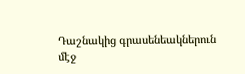Դաշնակից գրասենեակներուն մէջ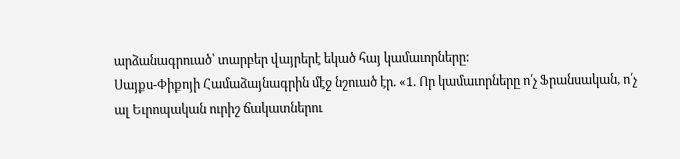արձանագրուած՝ տարբեր վայրերէ եկած հայ կամաւորները:
Սայքս-Փիքոյի Համաձայնագրին մէջ նշուած էր. «1. Որ կամաւորները ո՛չ Ֆրանսական, ո՛չ ալ Եւրոպական ուրիշ ճակատներու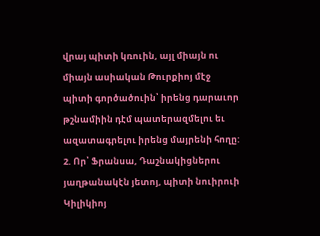վրայ պիտի կռուին, այլ միայն ու միայն ասիական Թուրքիոյ մէջ պիտի գործածուին՝ իրենց դարաւոր թշնամիին դէմ պատերազմելու եւ ազատագրելու իրենց մայրենի հողը: 2. Որ՝ Ֆրանսա, Դաշնակիցներու յաղթանակէն յետոյ, պիտի նուիրուի Կիլիկիոյ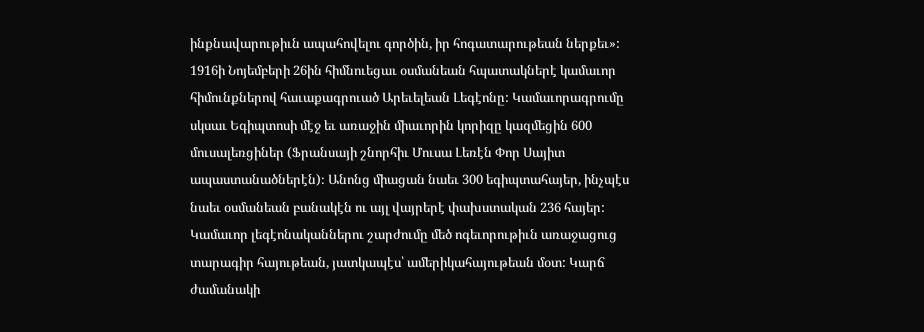ինքնավարութիւն ապահովելու գործին, իր հոգատարութեան ներքեւ»:
1916ի Նոյեմբերի 26ին հիմնուեցաւ օսմանեան հպատակներէ կամաւոր հիմունքներով հաւաքագրուած Արեւելեան Լեգէոնը: Կամաւորագրումը սկսաւ Եգիպտոսի մէջ եւ առաջին միաւորին կորիզը կազմեցին 600 մուսալեռցիներ (Ֆրանսայի շնորհիւ Մուսա Լեռէն Փոր Սայիտ ապաստանածներէն)։ Անոնց միացան նաեւ 300 եգիպտահայեր, ինչպէս նաեւ օսմանեան բանակէն ու այլ վայրերէ փախստական 236 հայեր:
Կամաւոր լեգէոնականներու շարժումը մեծ ոգեւորութիւն առաջացուց տարագիր հայութեան, յատկապէս՝ ամերիկահայութեան մօտ: Կարճ ժամանակի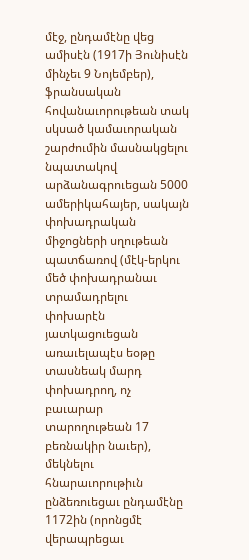մէջ, ընդամէնը վեց ամիսէն (1917ի Յունիսէն մինչեւ 9 Նոյեմբեր), ֆրանսական հովանաւորութեան տակ սկսած կամաւորական շարժումին մասնակցելու նպատակով արձանագրուեցան 5000 ամերիկահայեր, սակայն փոխադրական միջոցների սղութեան պատճառով (մէկ-երկու մեծ փոխադրանաւ տրամադրելու փոխարէն յատկացուեցան առաւելապէս եօթը տասնեակ մարդ փոխադրող, ոչ բաւարար տարողութեան 17 բեռնակիր նաւեր), մեկնելու հնարաւորութիւն ընձեռուեցաւ ընդամէնը 1172ին (որոնցմէ վերապրեցաւ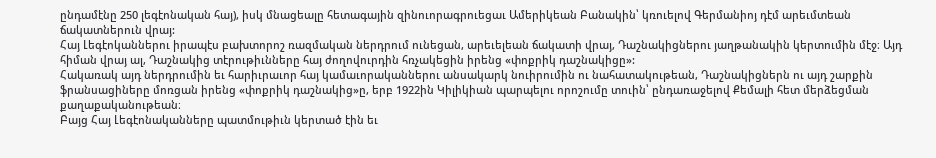ընդամէնը 250 լեգէոնական հայ), իսկ մնացեալը հետագային զինուորագրուեցաւ Ամերիկեան Բանակին՝ կռուելով Գերմանիոյ դէմ արեւմտեան ճակատներուն վրայ:
Հայ Լեգէոկաններու իրապէս բախտորոշ ռազմական ներդրում ունեցան, արեւելեան ճակատի վրայ, Դաշնակիցներու յաղթանակին կերտումին մէջ։ Այդ հիման վրայ ալ, Դաշնակից տէրութիւնները հայ ժողովուրդին հռչակեցին իրենց «փոքրիկ դաշնակիցը»:
Հակառակ այդ ներդրումին եւ հարիւրաւոր հայ կամաւորականներու անսակարկ նուիրումին ու նահատակութեան, Դաշնակիցներն ու այդ շարքին ֆրանսացիները մոռցան իրենց «փոքրիկ դաշնակից»ը, երբ 1922ին Կիլիկիան պարպելու որոշումը տուին՝ ընդառաջելով Քեմալի հետ մերձեցման քաղաքականութեան։
Բայց Հայ Լեգէոնականները պատմութիւն կերտած էին եւ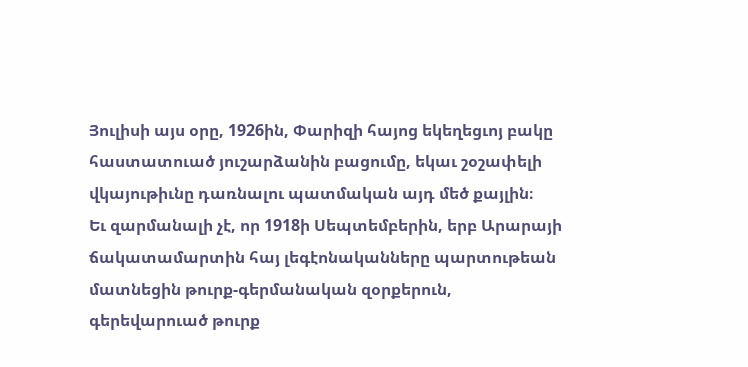Յուլիսի այս օրը, 1926ին, Փարիզի հայոց եկեղեցւոյ բակը հաստատուած յուշարձանին բացումը, եկաւ շօշափելի վկայութիւնը դառնալու պատմական այդ մեծ քայլին։
Եւ զարմանալի չէ, որ 1918ի Սեպտեմբերին, երբ Արարայի ճակատամարտին հայ լեգէոնականները պարտութեան մատնեցին թուրք-գերմանական զօրքերուն, գերեվարուած թուրք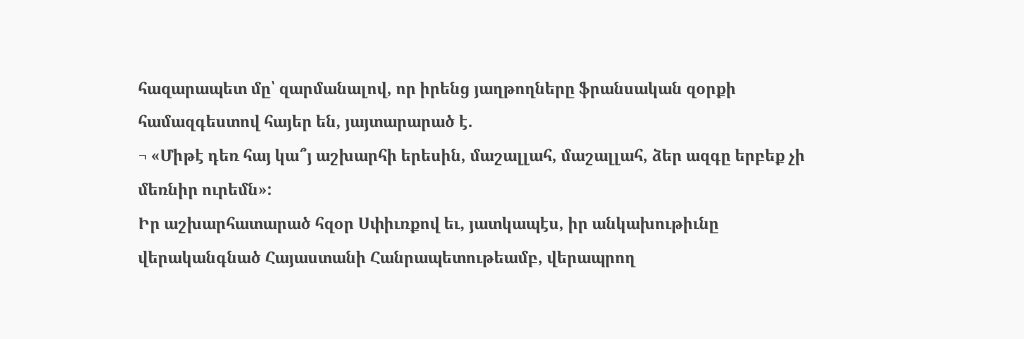հազարապետ մը՝ զարմանալով, որ իրենց յաղթողները ֆրանսական զօրքի համազգեստով հայեր են, յայտարարած է.
¬ «Միթէ դեռ հայ կա՞յ աշխարհի երեսին, մաշալլահ, մաշալլահ, ձեր ազգը երբեք չի մեռնիր ուրեմն»:
Իր աշխարհատարած հզօր Սփիւռքով եւ, յատկապէս, իր անկախութիւնը վերականգնած Հայաստանի Հանրապետութեամբ, վերապրող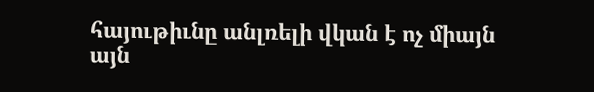հայութիւնը անլռելի վկան է ոչ միայն այն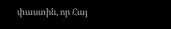փաստին, որ Հայ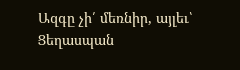Ազգը չի՛ մեռնիր, այլեւ՝ Ցեղասպան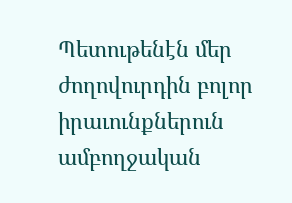Պետութենէն մեր ժողովուրդին բոլոր իրաւունքներուն ամբողջական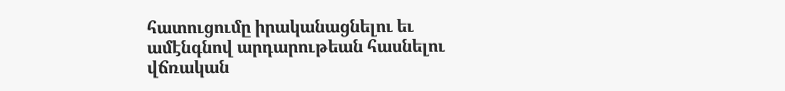հատուցումը իրականացնելու եւ ամէնգնով արդարութեան հասնելու վճռական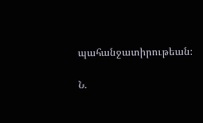պահանջատիրութեան։

Ն.